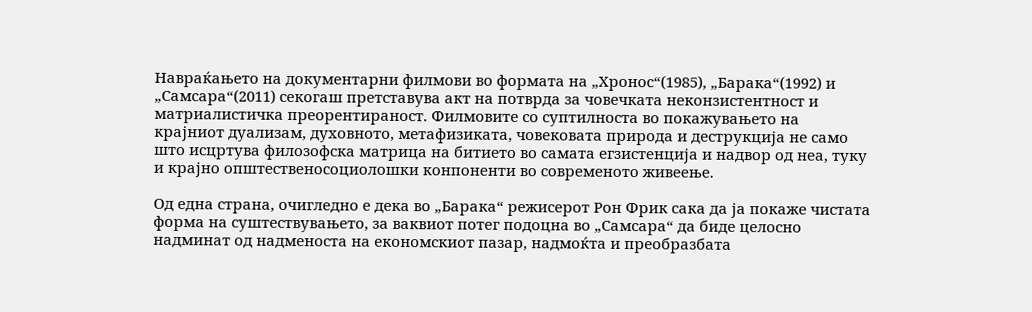Навраќањето на документарни филмови во формата на „Хронос“(1985), „Барака“(1992) и „Самсара“(2011) секогаш претставува акт на потврда за човечката неконзистентност и матриалистичка преорентираност. Филмовите со суптилноста во покажувањето на крајниот дуализам, духовното, метафизиката, човековата природа и деструкција не само што исцртува филозофска матрица на битието во самата егзистенција и надвор од неа, туку и крајно општественосоциолошки конпоненти во современото живеење.

Од една страна, очигледно е дека во „Барака“ режисерот Рон Фрик сака да ја покаже чистата форма на суштествувањето, за ваквиот потег подоцна во „Самсара“ да биде целосно надминат од надменоста на економскиот пазар, надмоќта и преобразбата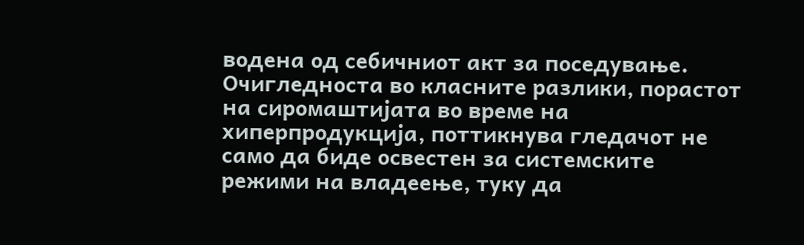водена од себичниот акт за поседување.
Очигледноста во класните разлики, порастот на сиромаштијата во време на хиперпродукција, поттикнува гледачот не само да биде освестен за системските режими на владеење, туку да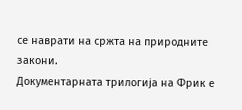се наврати на сржта на природните закони.
Документарната трилогија на Фрик е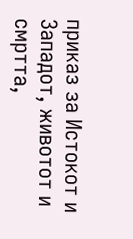приказ за Истокот и Западот, животот и смртта,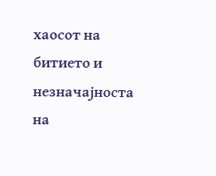хаосот на битието и незначајноста на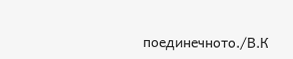поединечното./В.К